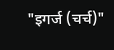"इगर्ज (चर्च)"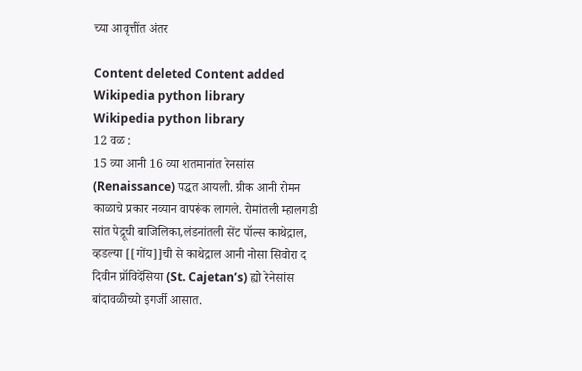च्या आवृत्तींत अंतर

Content deleted Content added
Wikipedia python library
Wikipedia python library
12 वळ :
15 व्या आनी 16 व्या शतमानांत रेनसांस (Renaissance) पद्धत आयली. ग्रीक आनी रोमन काळाचे प्रकार नव्यान वापरूंक लागले. रोमांतली म्हालगडी सांत पेद्रूची बाजिलिका,लंडनांतली सेंट पॉल्स काथेद्राल, व्हडल्या [[गोंय]]ची से काथेद्राल आनी नोसा सिवोरा द दिवीन प्रॉविदेंसिया (St. Cajetan’s) ह्यो रेनेसांस बांदावळीच्यो इगर्जी आसात.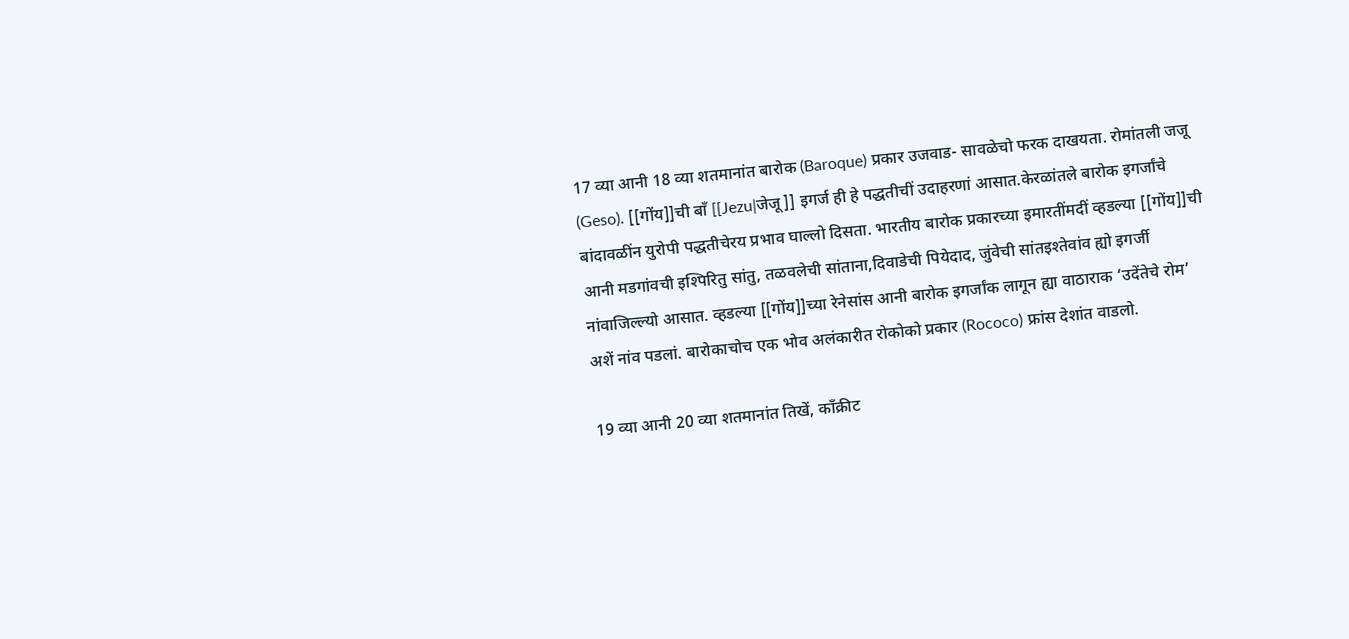17 व्या आनी 18 व्या शतमानांत बारोक (Baroque) प्रकार उजवाड- सावळेचो फरक दाखयता. रोमांतली जजू (Geso). [[गोंय]]ची बाँ [[Jezu|जेजू]] इगर्ज ही हे पद्धतीचीं उदाहरणां आसात.केरळांतले बारोक इगर्जांचे बांदावळींन युरोपी पद्धतीचेरय प्रभाव घाल्लो दिसता. भारतीय बारोक प्रकारच्या इमारतींमदीं व्हडल्या [[गोंय]]ची आनी मडगांवची इश्पिरितु सांतु, तळवलेची सांताना,दिवाडेची पियेदाद, जुंवेची सांतइश्तेवांव ह्यो इगर्जी नांवाजिल्ल्यो आसात. व्हडल्या [[गोंय]]च्या रेनेसांस आनी बारोक इगर्जांक लागून ह्या वाठाराक ‘उदेंतेचे रोम’ अशें नांव पडलां. बारोकाचोच एक भोव अलंकारीत रोकोको प्रकार (Rococo) फ्रांस देशांत वाडलो.

19 व्या आनी 20 व्या शतमानांत तिखें, काँक्रीट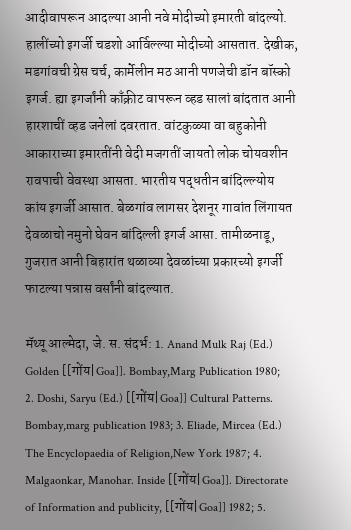आदीवापरून आदल्या आनी नवे मोदीच्यो इमारती बांदल्यो. हालींच्यो इगर्जी चडशो आर्विल्ल्या मोदीच्यो आसतात. देखीक, मडगांवची ग्रेस चर्च, कार्मेलीन मठ आनी पणजेची डॉन बॉस्को इगर्ज. ह्या इगर्जांनी काँक्रीट वापरून व्हड सालां बांदतात आनी हारशाचीं व्हड जनेलां दवरतात. वांटकुळ्या वा बहुकोनी आकाराच्या इमारतींनी वेदी मजगतीं जायतो लोक चोयवशीन रावपाची वेवस्था आसता. भारतीय पद्धतीन बांदिल्ल्योय
कांय इगर्जी आसात. बेळगांव लागसर देशनूर गावांत लिंगायत देवळाचो नमुनो घेवन बांदिल्ली इगर्ज आसा. तामीळनाडू, गुजरात आनी बिहारांत थळाव्या देवळांच्या प्रकारच्यो इगर्जी फाटल्या पन्नास वर्सांनी बांदल्यात.

मॅथ्यू आल्मेदा, जे. स. संदर्भ: 1. Anand Mulk Raj (Ed.) Golden [[गोंय|Goa]]. Bombay,Marg Publication 1980; 2. Doshi, Saryu (Ed.) [[गोंय|Goa]] Cultural Patterns. Bombay,marg publication 1983; 3. Eliade, Mircea (Ed.) The Encyclopaedia of Religion,New York 1987; 4. Malgaonkar, Manohar. Inside [[गोंय|Goa]]. Directorate of Information and publicity, [[गोंय|Goa]] 1982; 5.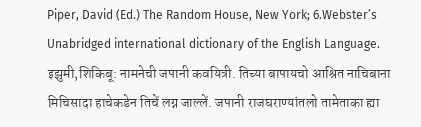Piper, David (Ed.) The Random House, New York; 6.Webster’s Unabridged international dictionary of the English Language. इझुमी,शिकिबू: नामनेची जपानी कवयित्री. तिच्या बापायचो आश्रित नाचिबाना मिचिसादा हाचेकडेन तिचें लग्न जाल्लें. जपानी राजघराण्यांतलो तामेताका ह्या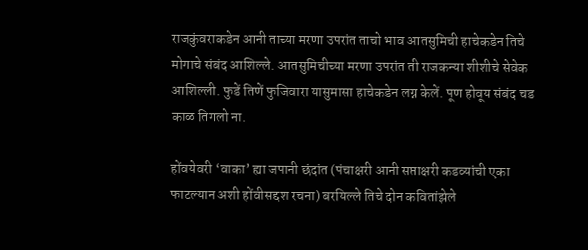राजकुंवराकडेन आनी ताच्या मरणा उपरांत ताचो भाव आतसुमिची हाचेकडेन तिचे मोगाचे संबंद आशिल्ले. आतसुमिचीच्या मरणा उपरांत ती राजकन्या शीशीचे सेवेक आशिल्ली. फुडें तिणें फुजिवारा यासुमासा हाचेकडेन लग्न केलें. पूण होवूय संबंद चड काळ तिगलो ना.

होंवयेवरी ‘वाका’ ह्या जपानी छंदांत (पंचाक्षरी आनी सप्ताक्षरी कडव्यांची एका फाटल्यान अशी होंवीसद्दश रचना) बरयिल्ले तिचे दोन कवितांझेले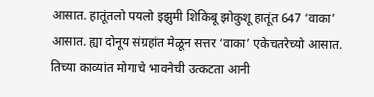आसात. हातूंतलो पयलो इझुमी शिकिबू झोकुशू हातूंत 647 ‘वाका’ आसात. ह्या दोनूय संग्रहांत मेळून सत्तर ‘वाका’ एकेचतरेच्यो आसात. तिच्या काव्यांत मोगाचे भावनेची उत्कटता आनी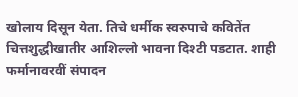खोलाय दिसून येता. तिचे धर्मीक स्वरुपाचे कवितेंत चित्तशुद्धीखातीर आशिल्लो भावना दिश्टी पडटात. शाही फर्मानावरवीं संपादन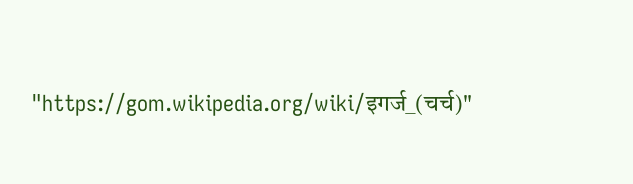"https://gom.wikipedia.org/wiki/इगर्ज_(चर्च)"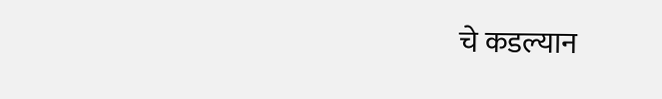चे कडल्यान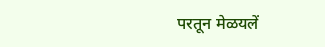परतून मेळयलें